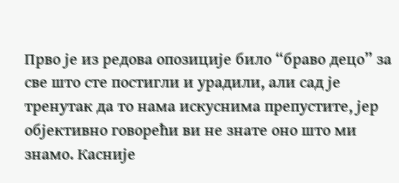Прво је из редова опозиције било “браво децо” за све што сте постигли и урадили, али сад је тренутак да то нама искуснима препустите, јер објективно говорећи ви не знате оно што ми знамо. Касније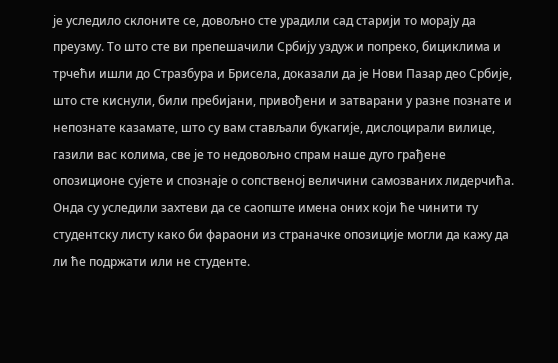је уследило склоните се, довољно сте урадили сад старији то морају да преузму. То што сте ви препешачили Србију уздуж и попреко, бициклима и трчећи ишли до Стразбура и Брисела, доказали да је Нови Пазар део Србије, што сте киснули, били пребијани, привођени и затварани у разне познате и непознате казамате, што су вам стављали букагије, дислоцирали вилице, газили вас колима, све је то недовољно спрам наше дуго грађене опозиционе сујете и спознаје о сопственој величини самозваних лидерчића.
Онда су уследили захтеви да се саопште имена оних који ће чинити ту студентску листу како би фараони из страначке опозиције могли да кажу да ли ће подржати или не студенте.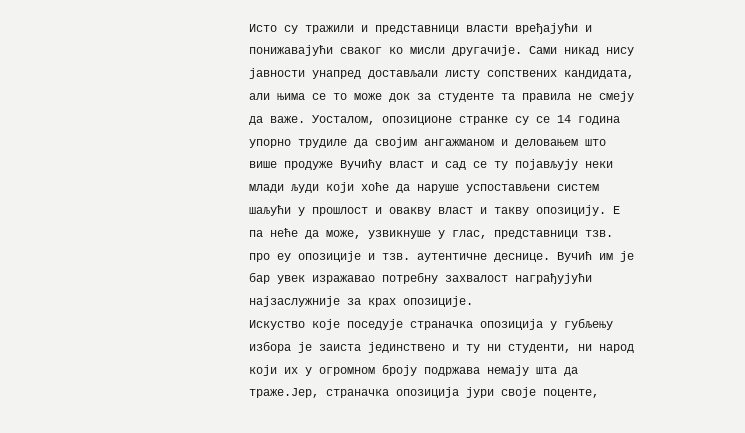Исто су тражили и представници власти вређајући и понижавајући сваког ко мисли другачије. Сами никад нису јавности унапред достављали листу сопствених кандидата, али њима се то може док за студенте та правила не смеју да важе. Уосталом, опозиционе странке су се 14 година упорно трудиле да својим ангажманом и деловањем што више продуже Вучићу власт и сад се ту појављују неки млади људи који хоће да наруше успостављени систем шаљући у прошлост и овакву власт и такву опозицију. Е па неће да може, узвикнуше у глас, представници тзв. про еу опозиције и тзв. аутентичне деснице. Вучић им је бар увек изражавао потребну захвалост награђујући најзаслужније за крах опозиције.
Искуство које поседује страначка опозиција у губљењу избора је заиста јединствено и ту ни студенти, ни народ који их у огромном броју подржава немају шта да траже.Јер, страначка опозиција јури своје поценте,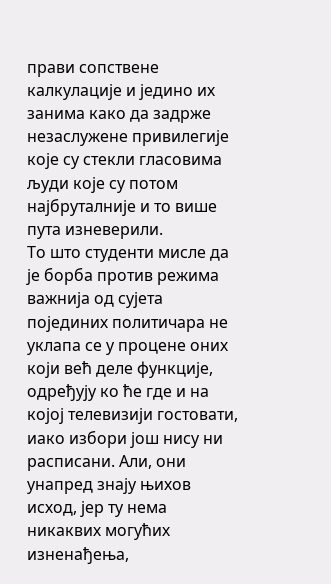прави сопствене калкулације и једино их занима како да задрже незаслужене привилегије које су стекли гласовима људи које су потом најбруталније и то више пута изневерили.
То што студенти мисле да је борба против режима важнија од сујета појединих политичара не уклапа се у процене оних који већ деле функције, одређују ко ће где и на којој телевизији гостовати, иако избори још нису ни расписани. Али, они унапред знају њихов исход, јер ту нема никаквих могућих изненађења,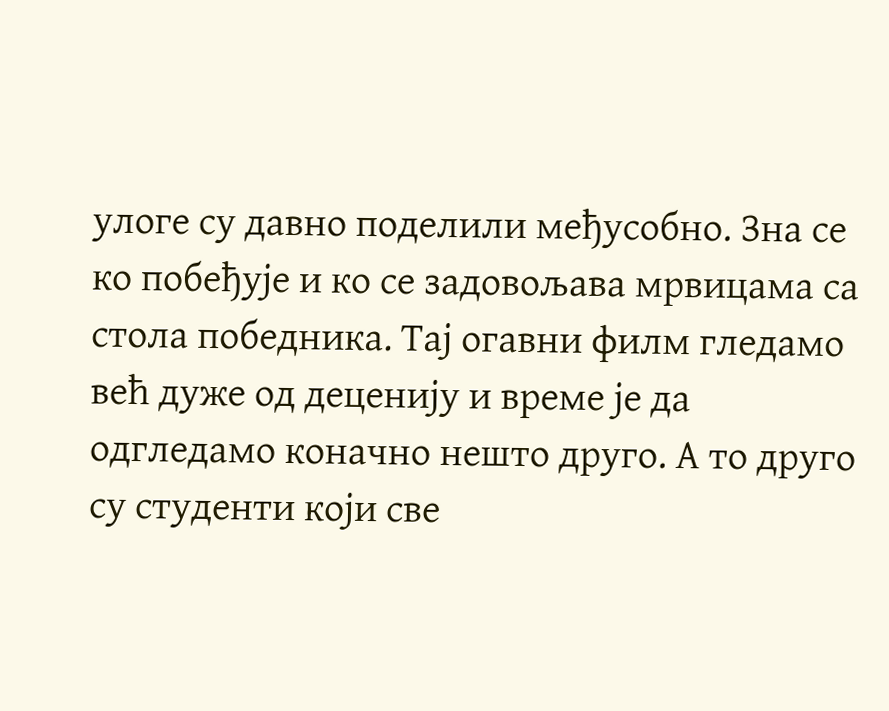улоге су давно поделили међусобно. Зна се ко побеђује и ко се задовољава мрвицама са стола победника. Тај огавни филм гледамо већ дуже од деценију и време је да одгледамо коначно нешто друго. А то друго су студенти који све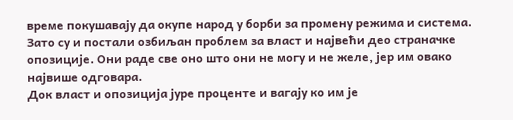време покушавају да окупе народ у борби за промену режима и система. Зато су и постали озбиљан проблем за власт и највећи део страначке опозиције. Они раде све оно што они не могу и не желе, јер им овако највише одговара.
Док власт и опозиција јуре проценте и вагају ко им је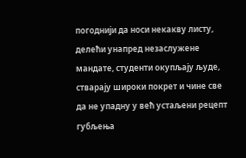погоднији да носи некакву листу, делећи унапред незаслужене мандате, студенти окупљају људе, стварају широки покрет и чине све да не упадну у већ устаљени рецепт губљења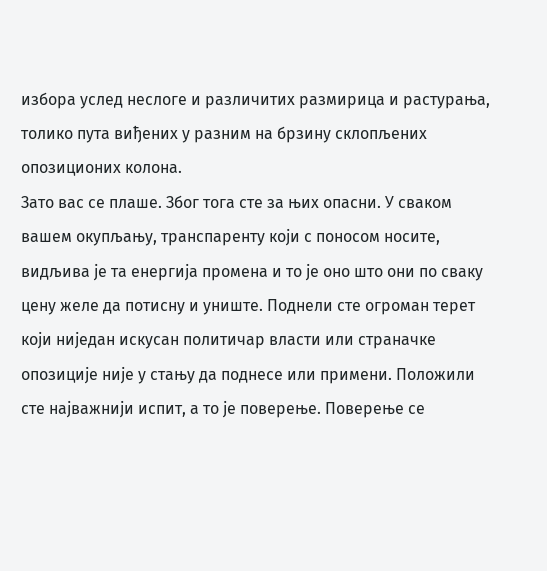избора услед неслоге и различитих размирица и растурања, толико пута виђених у разним на брзину склопљених опозиционих колона.
Зато вас се плаше. Због тога сте за њих опасни. У сваком вашем окупљању, транспаренту који с поносом носите, видљива је та енергија промена и то је оно што они по сваку цену желе да потисну и униште. Поднели сте огроман терет који ниједан искусан политичар власти или страначке опозиције није у стању да поднесе или примени. Положили сте најважнији испит, а то је поверење. Поверење се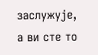заслужује, а ви сте то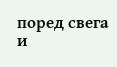поред свега и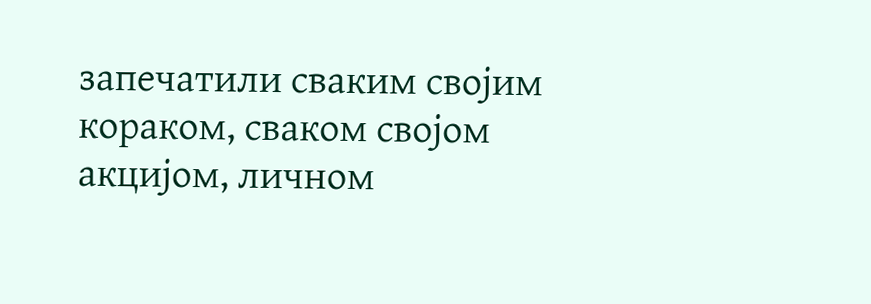запечатили сваким својим кораком, сваком својом акцијом, личном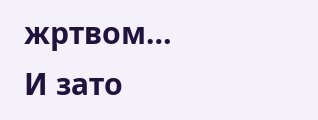жртвом…
И зато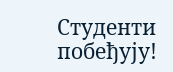Студенти побеђују!